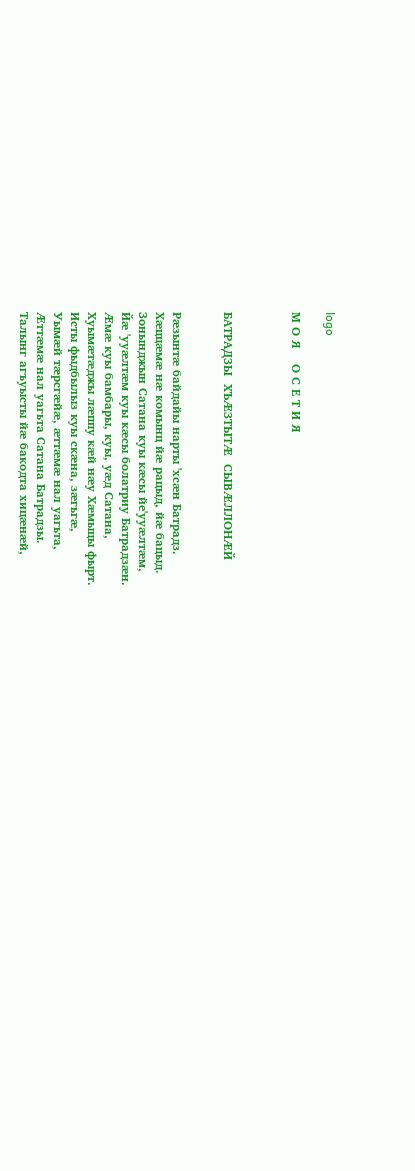logo

М О Я    О С Е Т И Я



БАТРАДЗЫ  ХЪÆЗТЫТÆ  СЫВÆЛЛОНÆЙ


Рæзынтæ байдайы нарты 'хсæн Батрадз.
Хæццæмæ нæ комынц йæ рацыд, йæ бацыд.
Зонынджын Сатана куы кæсы йе'ууæлтæм,
Йæ 'ууæлтæм куы кæсы болатриу Батрадзæн.
Æмæ куы бамбары, куы, уæд Сатана,
Хуымæтæджы лæппу кæй нæу Хæмыцы фырт.
Исты фыдбылыз куы скæна, зæгьгæ,
Уымæй тæрсгæйæ, æттæмæ нал уагьта,
Æттæмæ нал уагьта Сатана Батрадзы.
Талынг агъуысты йæ бакодта хицæнæй,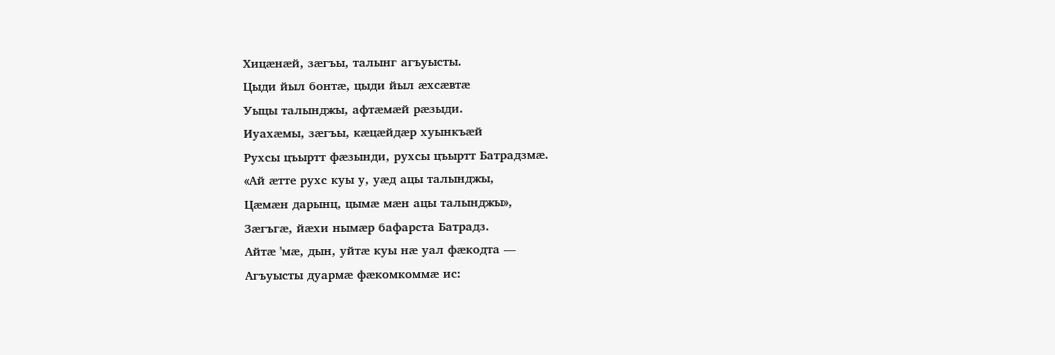Хицæнæй, зæгъы, талынг агъуысты.
Цыди йыл бонтæ, цыди йыл æхсæвтæ
Уыцы талынджы, афтæмæй рæзыди.
Иуахæмы, зæгъы, кæцæйдæр хуынкъæй
Рухсы цъыртт фæзынди, рухсы цъыртт Батрадзмæ.
«Ай æтте рухс куы у, уæд ацы талынджы,
Цæмæн дарынц, цымæ мæн ацы талынджы»,
Зæгъгæ, йæхи нымæр бафарста Батрадз.
Айтæ 'мæ, дын, уйтæ куы нæ уал фæкодта —
Агъуысты дуармæ фæкомкоммæ ис: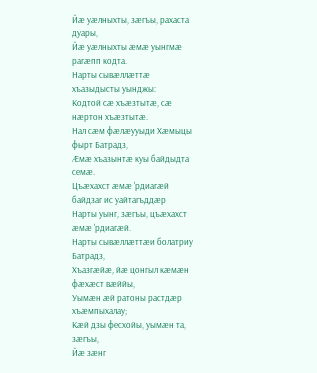Йæ уæлныхты, зæгъы, рахаста дуары,
Йæ уæлныхты æмæ уынгмæ рагæпп кодта.
Нарты сывæллæттæ хъазыдысты уынджы:
Кодтой сæ хъæзтытæ, сæ нæртон хъæзтытæ.
Нал сæм фæлæууыди Хæмыцы фырт Батрадз,
Æмæ хъазынтæ куы байдыдта семæ.
Цъæхахст æмæ 'рдиагæй байдзаг ис уайтагъддæр
Нарты уынг, зæгъы, цъæхахст æмæ 'рдиагæй.
Нарты сывæллæттæи болатриу Батрадз,
Хъазгæйæ, йæ цонгыл кæмæн фæхæст вæййы,
Уымæн æй ратоны растдæр хъæмпыхалау;
Кæй дзы фесхойы, уымæн та, зæгъы,
Йæ зæнг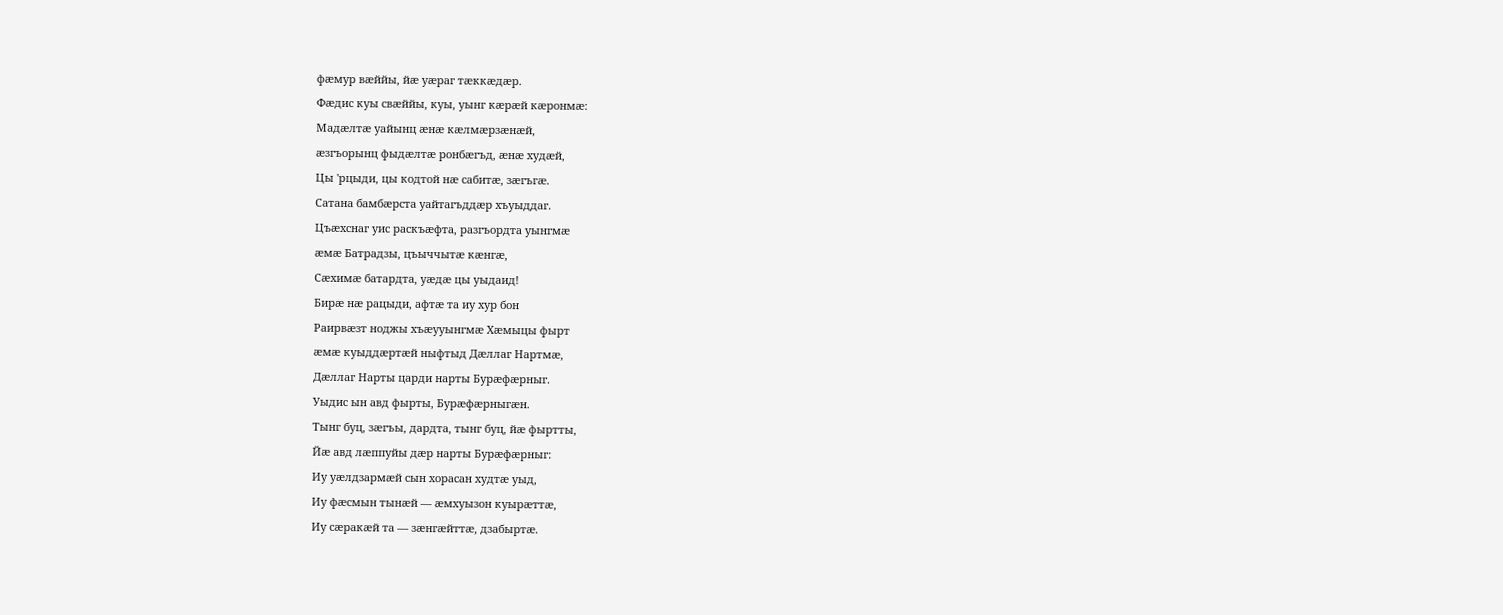фæмур вæййы, йæ уæраг тæккæдæр.
Фæдис куы свæййы, куы, уынг кæрæй кæронмæ:
Мадæлтæ уайынц æнæ кæлмæрзæнæй,
æзгъорынц фыдæлтæ ронбæгъд, æнæ худæй,
Цы 'рцыди, цы кодтой нæ сабитæ, зæгъгæ.
Сатана бамбæрста уайтагъддæр хъуыддаг.
Цъæхснаг уис раскъæфта, разгъордта уынгмæ
æмæ Батрадзы, цъыччытæ кæнгæ,
Сæхимæ батардта, уæдæ цы уыдаид!
Бирæ нæ рацыди, афтæ та иу хур бон
Раирвæзт ноджы хъæууынгмæ Хæмыцы фырт
æмæ куыддæртæй ныфтыд Дæллаг Нартмæ,
Дæллаг Нарты царди нарты Бурæфæрныг.
Уыдис ын авд фырты, Бурæфæрныгæн.
Тынг буц, зæгъы, дардта, тынг буц, йæ фыртты,
Йæ авд лæппуйы дæр нарты Бурæфæрныг:
Иу уæлдзармæй сын хорасан худтæ уыд,
Иу фæсмын тынæй — æмхуызон куырæттæ,
Иу сæракæй та — зæнгæйттæ, дзабыртæ.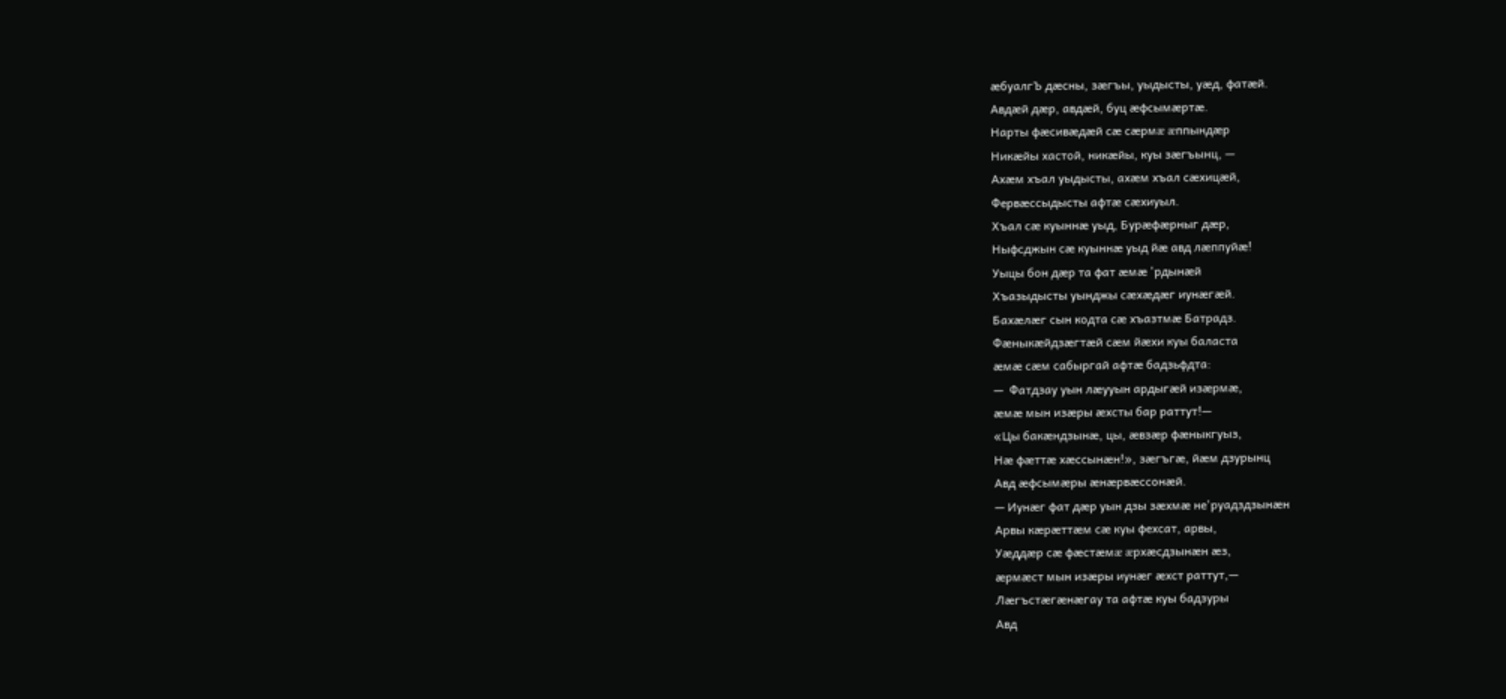æбуалгЪ дæсны, зæгъы, уыдысты, уæд, фатæй.
Авдæй дæр, авдæй, буц æфсымæртæ.
Нарты фæсивæдæй сæ сæрмæ æппындæр
Никæйы хастой, никæйы, куы зæгъынц, —
Ахæм хъал уыдысты, ахæм хъал сæхицæй,
Фервæссыдысты афтæ сæхиуыл.
Хъал сæ куыннæ уыд, Бурæфæрныг дæр,
Ныфсджын сæ куыннæ уыд йæ авд лæппуйæ!
Уыцы бон дæр та фат æмæ 'рдынæй
Хъазыдысты уынджы сæхæдæг иунæгæй.
Бахæлæг сын кодта сæ хъазтмæ Батрадз.
Фæныкæйдзæгтæй сæм йæхи куы баласта
æмæ сæм сабыргай афтæ бадзьфдта:
—  Фатдзау уын лæууын ардыгæй изæрмæ,
æмæ мын изæры æхсты бар раттут!—
«Цы бакæндзынæ, цы, æвзæр фæныкгуыз,
Нæ фæттæ хæссынæн!», зæгъгæ, йæм дзурынц
Авд æфсымæры æнæрвæссонæй.
— Иунæг фат дæр уын дзы зæхмæ не'руадздзынæн
Арвы кæрæттæм сæ куы фехсат, арвы,
Уæддæр сæ фæстæмæ æрхæсдзынæн æз,
æрмæст мын изæры иунæг æхст раттут,—
Лæгъстæгæнæгау та афтæ куы бадзуры
Авд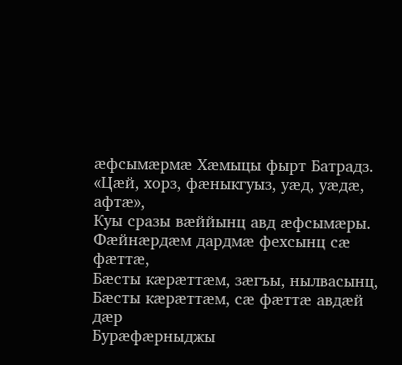æфсымæрмæ Хæмыцы фырт Батрадз.
«Цæй, хорз, фæныкгуыз, уæд, уæдæ, афтæ»,
Куы сразы вæййынц авд æфсымæры.
Фæйнæрдæм дардмæ фехсынц сæ фæттæ,
Бæсты кæрæттæм, зæгъы, нылвасынц,
Бæсты кæрæттæм, сæ фæттæ авдæй дæр
Бурæфæрныджы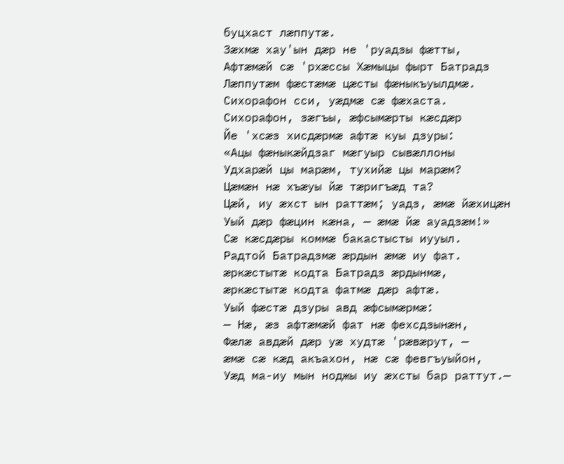буцхаст лæппутæ.
Зæхмæ хау'ын дæр не 'руадзы фæтты,
Афтæмæй сæ 'рхæссы Хæмыцы фырт Батрадз
Лæппутæм фæстæмæ цæсты фæныкъуылдмæ.
Сихорафон сси, уæдмæ сæ фæхаста.
Сихорафон, зæгъы, æфсымæрты кæсдæр
Йе 'хсæз хисдæрмæ афтæ куы дзуры:
«Ацы фæныкæйдзаг мæгуыр сывæллоны
Удхарæй цы марæм, тухийæ цы марæм?
Цæмæн нæ хъæуы йæ тæригъæд та?
Цæй, иу æхст ын раттæм; уадз, æмæ йæхицæн
Уый дæр фæцин кæна, — æмæ йæ ауадзæм!»
Сæ кæсдæры коммæ бакастысты иууыл.
Радтой Батрадзмæ æрдын æмæ иу фат.
æркæстытæ кодта Батрадз æрдынмæ,
æркæстытæ кодта фатмæ дæр афтæ.
Уый фæстæ дзуры авд æфсымæрмæ:
— Нæ, æз афтæмæй фат нæ фехсдзынæн,
Фæлæ авдæй дæр уæ худтæ 'рæвæрут, —
æмæ сæ кæд акъахон, нæ сæ февгъуыйон,
Уæд ма-иу мын ноджы иу æхсты бар раттут.—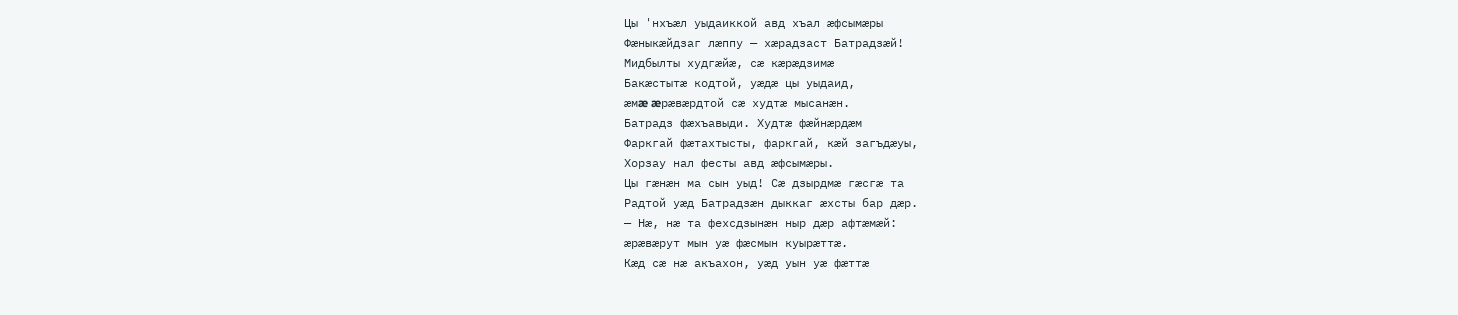Цы 'нхъæл уыдаиккой авд хъал æфсымæры
Фæныкæйдзаг лæппу — хæрадзаст Батрадзæй!
Мидбылты худгæйæ, сæ кæрæдзимæ
Бакæстытæ кодтой, уæдæ цы уыдаид,
æмæ æрæвæрдтой сæ худтæ мысанæн.
Батрадз фæхъавыди. Худтæ фæйнæрдæм
Фаркгай фæтахтысты, фаркгай, кæй загъдæуы,
Хорзау нал фесты авд æфсымæры.
Цы гæнæн ма сын уыд! Сæ дзырдмæ гæсгæ та
Радтой уæд Батрадзæн дыккаг æхсты бар дæр.
— Нæ, нæ та фехсдзынæн ныр дæр афтæмæй:
æрæвæрут мын уæ фæсмын куырæттæ.
Кæд сæ нæ акъахон, уæд уын уæ фæттæ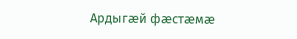Ардыгæй фæстæмæ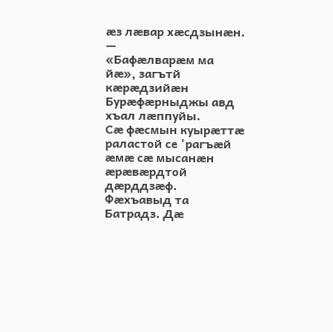æз лæвар хæсдзынæн. —
«Бафæлварæм ма йæ», загътй кæрæдзийæн
Бурæфæрныджы авд хъал лæппуйы.
Сæ фæсмын куырæттæ раластой се 'рагъæй
æмæ сæ мысанæн æрæвæрдтой дæрддзæф.
Фæхъавыд та Батрадз. Дæ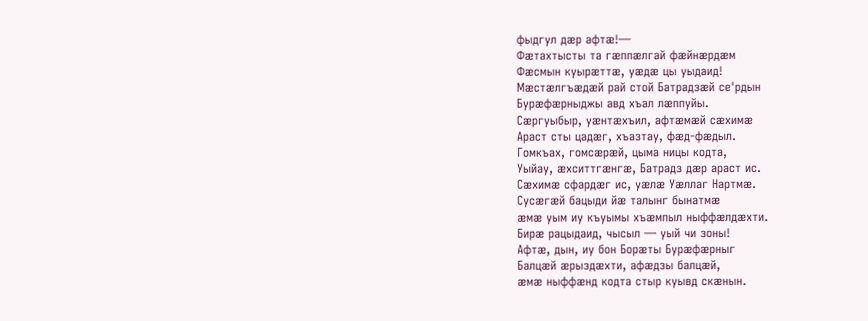фыдгул дæр афтæ!—
Фæтахтысты та гæппæлгай фæйнæрдæм
Фæсмын куырæттæ, уæдæ цы уыдаид!
Мæстæлгъæдæй рай стой Батрадзæй се'рдын
Бурæфæрныджы авд хъал лæппуйы.
Сæргуыбыр, уæнтæхъил, афтæмæй сæхимæ
Араст сты цадæг, хъазтау, фæд-фæдыл.
Гомкъах, гомсæрæй, цыма ницы кодта,
Уыйау, æхситтгæнгæ, Батрадз дæр араст ис.
Сæхимæ сфардæг ис, уæлæ Уæллаг Нартмæ.
Сусæгæй бацыди йæ талынг бынатмæ
æмæ уым иу къуымы хъæмпыл ныффæлдæхти.
Бирæ рацыдаид, чысыл — уый чи зоны!
Афтæ, дын, иу бон Борæты Бурæфæрныг
Балцæй æрыздæхти, афæдзы балцæй,
æмæ ныффæнд кодта стыр куывд скæнын.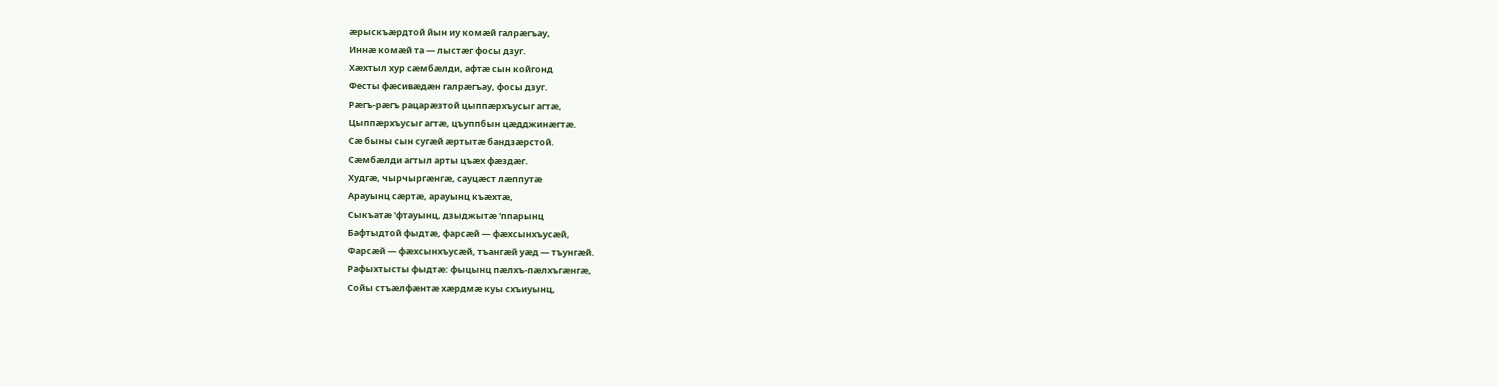æрыскъæрдтой йын иу комæй галрæгъау,
Иннæ комæй та — лыстæг фосы дзуг.
Хæхтыл хур сæмбæлди, афтæ сын койгонд
Фесты фæсивæдæн галрæгъау, фосы дзуг.
Рæгъ-рæгъ рацарæзтой цыппæрхъусыг агтæ,
Цыппæрхъусыг агтæ, цъуппбын цæдджинæгтæ.
Сæ быны сын сугæй æртытæ бандзæрстой.
Сæмбæлди агтыл арты цъæх фæздæг.
Худгæ, чырчыргæнгæ, сауцæст лæппутæ
Арауынц сæртæ, арауынц къæхтæ,
Сыкъатæ 'фтауынц, дзыджытæ 'ппарынц
Бафтыдтой фыдтæ, фарсæй — фæхсынхъусæй,
Фарсæй — фæхсынхъусæй, тъангæй уæд — тъунгæй.
Рафыхтысты фыдтæ: фыцынц пæлхъ-пæлхъгæнгæ,
Сойы стъæлфæнтæ хæрдмæ куы схъиуынц,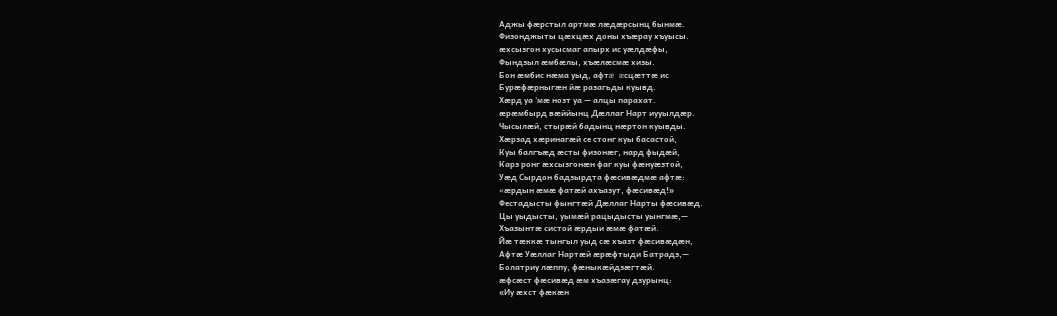Аджы фæрстыл артмæ лæдæрсынц бынмæ.
Физонджыты цæхцæх доны хъæрау хъуысы.
æхсызгон хусысмаг апырх ис уæлдæфы,
Фындзыл æмбæлы, хъæлæсмæ хизы.
Бон æмбис нæма уыд, афтæ æсцæттæ ис
Бурæфæрныгæн йæ разагьды куывд.
Хæрд уа 'мæ нозт уа — алцы парахат.
æрæмбырд вæййынц Дæллаг Нарт иууылдæр.
Чысылæй, стырæй бадынц нæртон куывды.
Хæрзад хæринагæй се стонг куы басастой,
Куы балгъæд æсты физонæг, нард фыдæй,
Карз ронг æхсызгонæн фаг куы фæнуæзтой,
Уæд Сырдон бадзырдта фæсивæдмæ афтæ:
«æрдын æмæ фатæй ахъазут, фæсивæд!»
Фестадысты фынгтæй Дæллаг Нарты фæсивæд.
Цы уыдысты, уымæй рацыдысты уынгмæ,—
Хъазынтæ систой æрдыи æмæ фатæй.
Йæ тæккæ тынгыл уыд сæ хъазт фæсивæдæн,
Афтæ Уæллаг Нартæй æрæфтыди Батрадз,—
Болатриу лæппу, фæныкæйдзæгтæй.
æфсæст фæсивæд æм хъазæгау дзурынц:
«Иу æхст фæкæн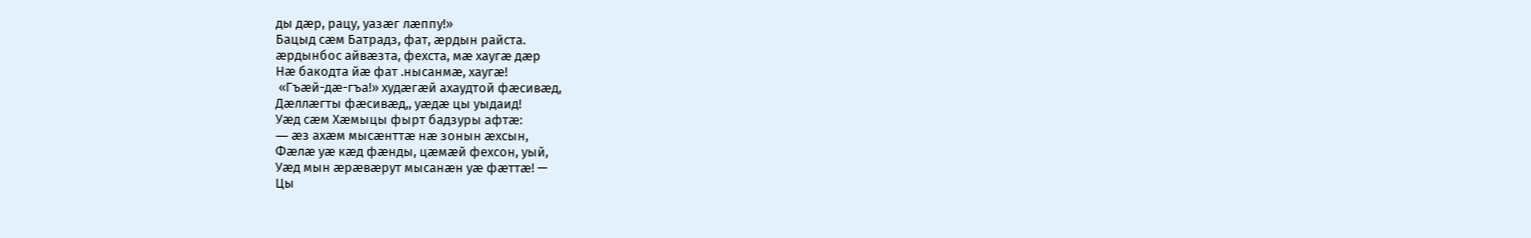ды дæр, рацу, уазæг лæппу!»
Бацыд сæм Батрадз, фат, æрдын райста.
æрдынбос айвæзта, фехста, мæ хаугæ дæр
Нæ бакодта йæ фат .нысанмæ, хаугæ!
 «Гъæй-дæ-гъа!» худæгæй ахаудтой фæсивæд,
Дæллæгты фæсивæд,, уæдæ цы уыдаид!
Уæд сæм Хæмыцы фырт бадзуры афтæ:
— æз ахæм мысæнттæ нæ зонын æхсын,
Фæлæ уæ кæд фæнды, цæмæй фехсон, уый,
Уæд мын æрæвæрут мысанæн уæ фæттæ! —
Цы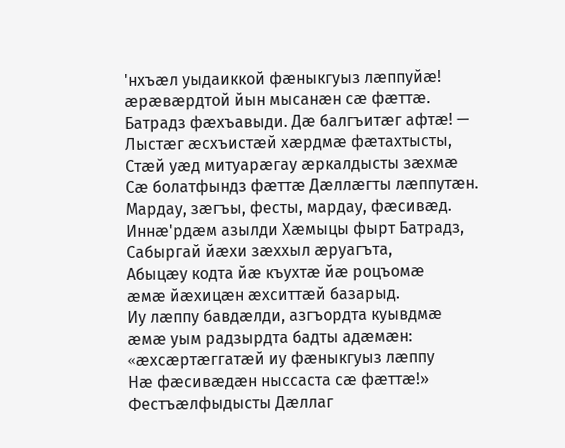'нхъæл уыдаиккой фæныкгуыз лæппуйæ!
æрæвæрдтой йын мысанæн сæ фæттæ.
Батрадз фæхъавыди. Дæ балгъитæг афтæ! —
Лыстæг æсхъистæй хæрдмæ фæтахтысты,
Стæй уæд митуарæгау æркалдысты зæхмæ
Сæ болатфындз фæттæ Дæллæгты лæппутæн.
Мардау, зæгъы, фесты, мардау, фæсивæд.
Иннæ'рдæм азылди Хæмыцы фырт Батрадз,
Сабыргай йæхи зæххыл æруагъта,
Абыцæу кодта йæ къухтæ йæ роцъомæ
æмæ йæхицæн æхситтæй базарыд.
Иу лæппу бавдæлди, азгъордта куывдмæ
æмæ уым радзырдта бадты адæмæн:
«æхсæртæггатæй иу фæныкгуыз лæппу
Нæ фæсивæдæн ныссаста сæ фæттæ!»
Фестъæлфыдысты Дæллаг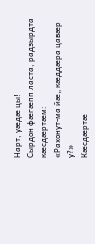Нарт, уæдæ цы!
Сырдон фæгæпп ласта, радзырдта кæсдæртæм:
«Рахонут-ма йæ„ кæддæра цавæр у?»
Кæсдæртæ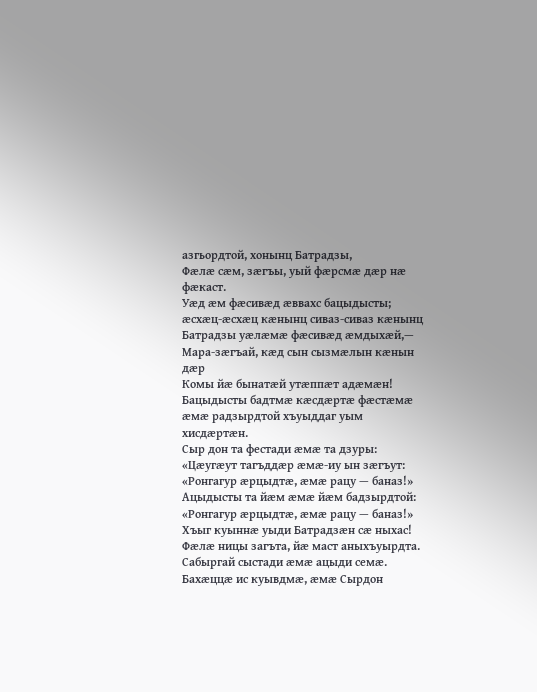азгьордтой, хонынц Батрадзы,
Фæлæ сæм, зæгъы, уый фæрсмæ дæр нæ фæкаст.
Уæд æм фæсивæд æввахс бацыдысты;
æсхæц-æсхæц кæнынц сиваз-сиваз кæнынц
Батрадзы уæлæмæ фæсивæд æмдыхæй,—
Мара-зæгъай, кæд сын сызмæлын кæнын дæр
Комы йæ бынатæй утæппæт адæмæн!
Бацыдысты бадтмæ кæсдæртæ фæстæмæ
æмæ радзырдтой хъуыддаг уым хисдæртæн.
Сыр дон та фестади æмæ та дзуры:
«Цæугæут тагъддæр æмæ-иу ын зæгъут:
«Ронгагур æрцыдтæ, æмæ рацу — баназ!»
Ацыдысты та йæм æмæ йæм бадзырдтой:
«Ронгагур æрцыдтæ, æмæ рацу — баназ!»
Хъыг куыннæ уыди Батрадзæн сæ ныхас!
Фæлæ ницы загъта, йæ маст аныхъуырдта.
Сабыргай сыстади æмæ ацыди семæ.
Бахæццæ ис куывдмæ, æмæ Сырдон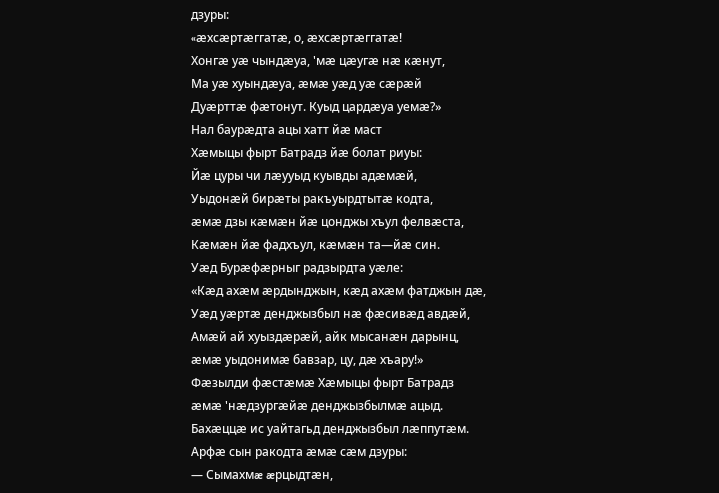дзуры:
«æхсæртæггатæ, о, æхсæртæггатæ!
Хонгæ уæ чындæуа, 'мæ цæугæ нæ кæнут,
Ма уæ хуындæуа, æмæ уæд уæ сæрæй
Дуæрттæ фæтонут. Куыд цардæуа уемæ?»
Нал баурæдта ацы хатт йæ маст
Хæмыцы фырт Батрадз йæ болат риуы:
Йæ цуры чи лæууыд куывды адæмæй,
Уыдонæй бирæты ракъуырдтытæ кодта,
æмæ дзы кæмæн йæ цонджы хъул фелвæста,
Кæмæн йæ фадхъул, кæмæн та—йæ син.
Уæд Бурæфæрныг радзырдта уæле:
«Кæд ахæм æрдынджын, кæд ахæм фатджын дæ,
Уæд уæртæ денджызбыл нæ фæсивæд авдæй,
Амæй ай хуыздæрæй, айк мысанæн дарынц,
æмæ уыдонимæ бавзар, цу, дæ хъару!»
Фæзылди фæстæмæ Хæмыцы фырт Батрадз
æмæ 'нæдзургæйæ денджызбылмæ ацыд.
Бахæццæ ис уайтагьд денджызбыл лæппутæм.
Арфæ сын ракодта æмæ сæм дзуры:
— Сымахмæ æрцыдтæн,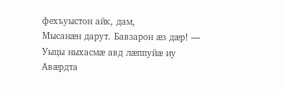фехъуыстон айк, дам,
Мысанæн дарут. Бавзарон æз дæр! —
Уыцы ныхасмæ авд лæппуйæ иу
Авæрдта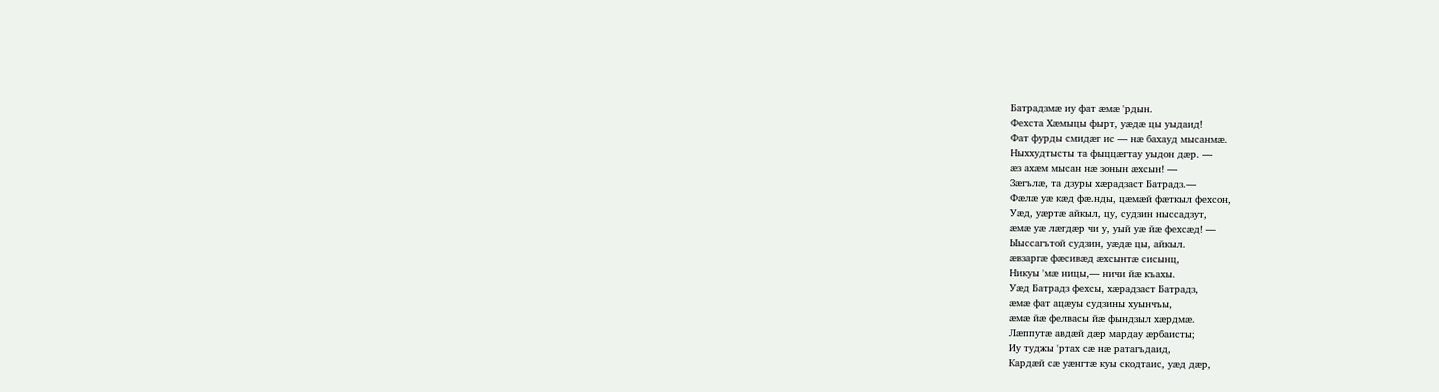Батрадзмæ иу фат æмæ 'рдын.
Фехста Хæмыцы фырт, уæдæ цы уыдаид!
Фат фурды смидæг ис — нæ бахауд мысанмæ.
Ныххудтысты та фыццæгтау уыдон дæр. —
æз ахæм мысан нæ зонын æхсын! —
Зæгълæ, та дзуры хæрадзаст Батрадз.—
Фæлæ уæ кæд фæ.нды, цæмæй фæткыл фехсон,
Уæд, уæртæ айкыл, цу, судзин ныссадзут,
æмæ уæ лæгдæр чи у, уый уæ йæ фехсæд! —
Ыыссагътой судзин, уæдæ цы, айкыл.
æвзаргæ фæсивæд æхсынтæ сисынц,
Никуы 'мæ ницы,— ничи йæ къахы.
Уæд Батрадз фехсы, хæрадзаст Батрадз,
æмæ фат ацæуы судзины хуынчъы,
æмæ йæ фелвасы йæ фындзыл хæрдмæ.
Лæппутæ авдæй дæр мардау æрбаисты;
Иу туджы 'ртах сæ нæ ратагъдаид,
Кардæй сæ уæнгтæ куы скодтаис, уæд дæр,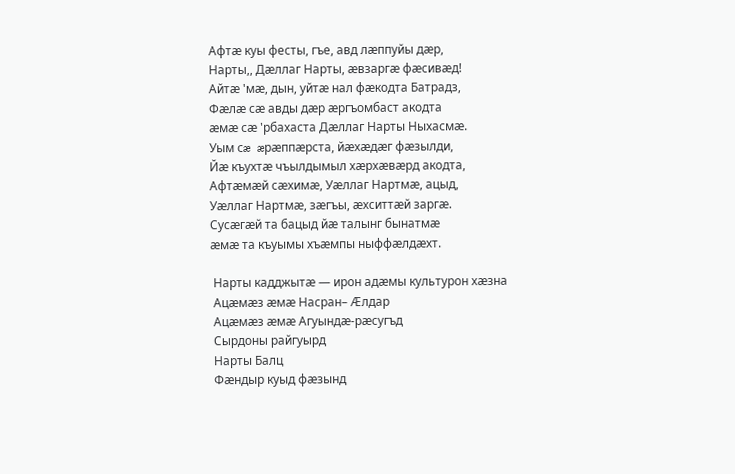Афтæ куы фесты, гъе, авд лæппуйы дæр,
Нарты,, Дæллаг Нарты, æвзаргæ фæсивæд!
Айтæ 'мæ, дын, уйтæ нал фæкодта Батрадз,
Фæлæ сæ авды дæр æргъомбаст акодта
æмæ сæ 'рбахаста Дæллаг Нарты Ныхасмæ.
Уым сæ æрæппæрста, йæхæдæг фæзылди,
Йæ къухтæ чъылдымыл хæрхæвæрд акодта,
Афтæмæй сæхимæ, Уæллаг Нартмæ, ацыд,
Уæллаг Нартмæ, зæгъы, æхситтæй заргæ.
Сусæгæй та бацыд йæ талынг бынатмæ
æмæ та къуымы хъæмпы ныффæлдæхт.

 Нарты кадджытæ — ирон адæмы культурон хæзна
 Ацæмæз æмæ Насран– Æлдар
 Ацæмæз æмæ Агуындæ-рæсугъд
 Сырдоны райгуырд
 Нарты Балц
 Фæндыр куыд фæзынд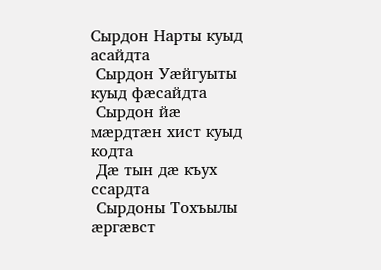Сырдон Нарты куыд асайдта
 Сырдон Уæйгуыты куыд фæсайдта
 Сырдон йæ мæрдтæн хист куыд кодта
 Дæ тын дæ къух ссардта
 Сырдоны Тохъылы æргæвст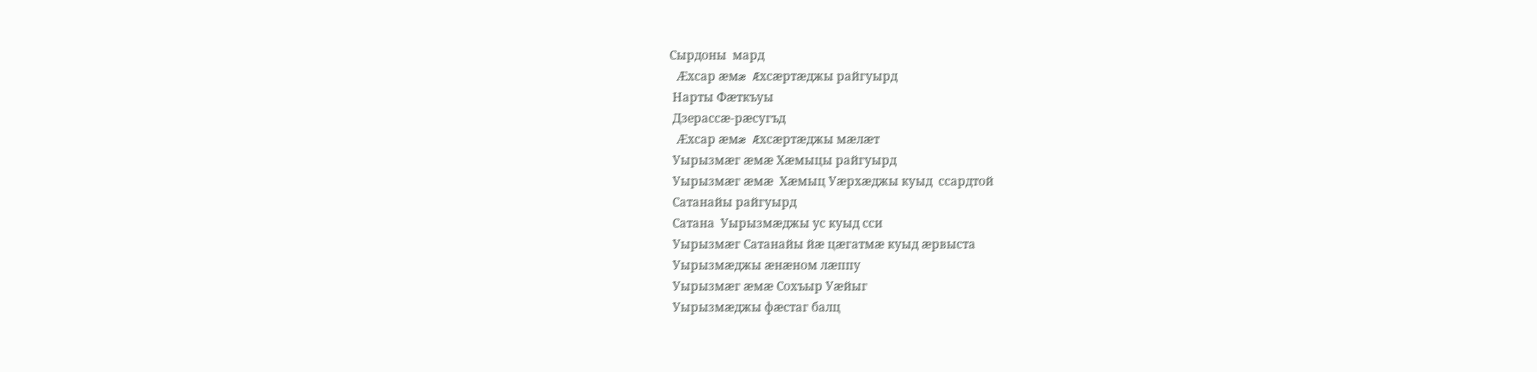Сырдоны  мард
 Æхсар æмæ Æхсæртæджы райгуырд
 Нарты Фæткъуы
 Дзерассæ-рæсугъд
 Æхсар æмæ Æхсæртæджы мæлæт
 Уырызмæг æмæ Хæмыцы райгуырд
 Уырызмæг æмæ  Хæмыц Уæрхæджы куыд  ссардтой
 Сатанайы райгуырд
 Сатана  Уырызмæджы ус куыд сси
 Уырызмæг Сатанайы йæ цæгатмæ куыд æрвыста
 Уырызмæджы æнæном лæппу
 Уырызмæг æмæ Сохъыр Уæйыг
 Уырызмæджы фæстаг балц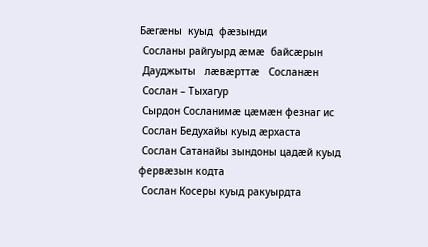Бæгæны  куыд  фæзынди
 Сосланы райгуырд æмæ  байсæрын
 Дауджыты   лæвæрттæ   Сосланæн
 Сослан – Тыхагур
 Сырдон Сосланимæ цæмæн фезнаг ис
 Сослан Бедухайы куыд æрхаста
 Сослан Сатанайы зындоны цадæй куыд фервæзын кодта
 Сослан Косеры куыд ракуырдта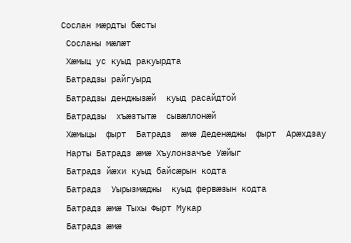Сослан мæрдты бæсты
 Сосланы мæлæт
 Хæмыц ус куыд ракуырдта
 Батрадзы райгуырд
 Батрадзы денджызæй  куыд расайдтой
 Батрадзы  хъæзтытæ  сывæллонæй
 Хæмыцы  фырт  Батрадз  æмæ Деденæджы  фырт  Арæхдзау
 Нарты Батрадз æмæ Хъулонзачъе Уæйыг
 Батрадз йæхи куыд байсæрын кодта
 Батрадз  Уырызмæджы  куыд фервæзын кодта
 Батрадз æмæ Тыхы Фырт Мукар
 Батрадз æмæ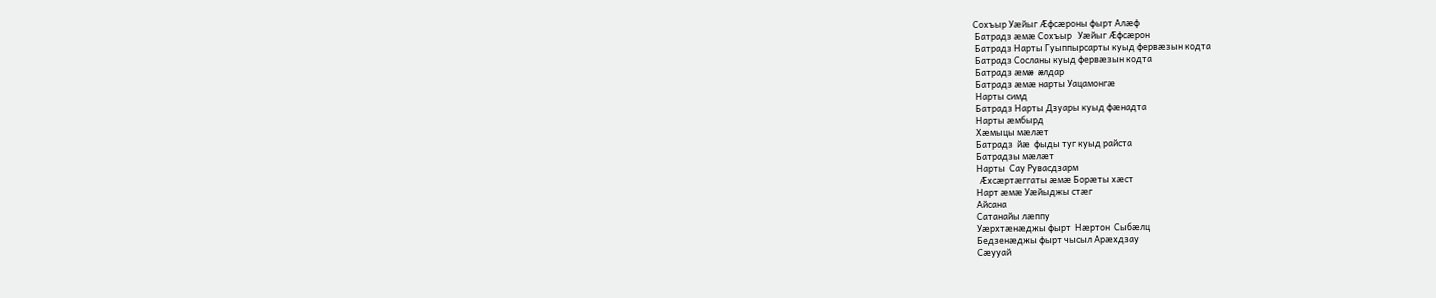Сохъыр Уæйыг Æфсæроны фырт Алæф
 Батрадз æмæ Сохъыр   Уæйыг Æфсæрон
 Батрадз Нарты Гуыппырсарты куыд фервæзын кодта
 Батрадз Сосланы куыд фервæзын кодта
 Батрадз æмæ æлдар
 Батрадз æмæ нарты Уацамонгæ
 Нарты симд
 Батрадз Нарты Дзуары куыд фæнадта
 Нарты æмбырд
 Хæмыцы мæлæт
 Батрадз  йæ  фыды туг куыд райста
 Батрадзы мæлæт
 Нарты  Сау Рувасдзарм
 Æхсæртæггаты æмæ Борæты хæст
 Нарт æмæ Уæйыджы стæг
 Айсана
 Сатанайы лæппу
 Уæрхтæнæджы фырт  Нæртон  Сыбæлц
 Бедзенæджы фырт чысыл Арæхдзау
 Сæууай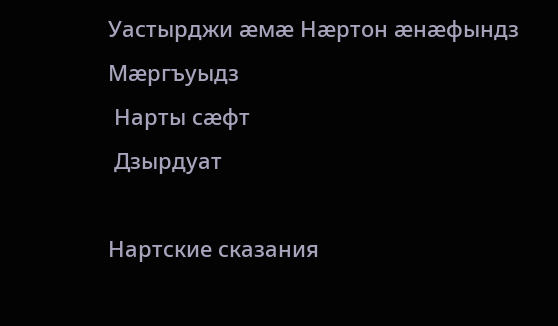Уастырджи æмæ Нæртон æнæфындз Мæргъуыдз
 Нарты сæфт
 Дзырдуат

Нартские сказания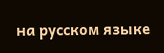на русском языке